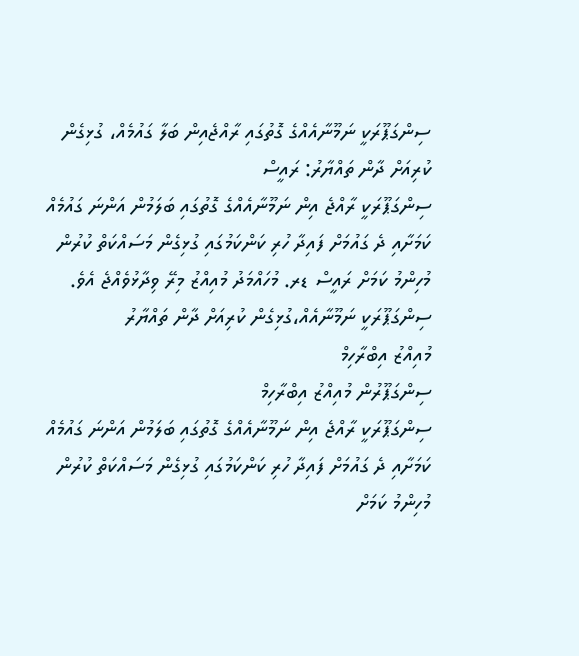ސިންގަޕޫރަކީ ނަމޫނާއެއްގެ ގޮތުގައި ރާއްޖެއިން ބަލާ ގައުމެއް، ގުޅިގެން ކުރިއަށް ދާން ތައްޔާރު: ރައީސް
ސިންގަޕޫރަކީ ރާއްޖެ އިން ނަމޫނާއެއްގެ ގޮތުގައި ބަލަމުން އަންނަ ގައުމެއް ކަމަށާއި ދެ ގައުމަށް ފައިދާ ހުރި ކަންކަމުގައި ގުޅިގެން މަސައްކަތް ކުރުން މުހިންމު ކަމަށް ރައީސް ޑރ. މުހައްމަދު މުއިއްޒު މިރޭ ވިދާޅުވެއްޖެ އެވެ.
ސިންގަޕޫރަކީ ނަމޫނާއެއް،ގުޅިގެން ކުރިއަށް ދާން ތައްޔާރު
މުއިއްޒު އިބްރާހިމް
ސިންގަޕޫރުން މުއިއްޒު އިބްރާހިމް
ސިންގަޕޫރަކީ ރާއްޖެ އިން ނަމޫނާއެއްގެ ގޮތުގައި ބަލަމުން އަންނަ ގައުމެއް ކަމަށާއި ދެ ގައުމަށް ފައިދާ ހުރި ކަންކަމުގައި ގުޅިގެން މަސައްކަތް ކުރުން މުހިންމު ކަމަށް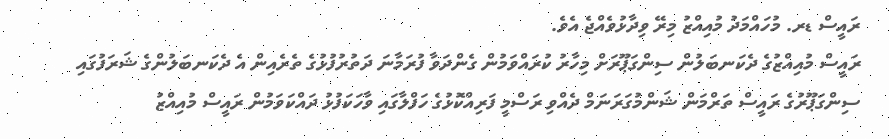ރައީސް ޑރ. މުހައްމަދު މުއިއްޒު މިރޭ ވިދާޅުވެއްޖެ އެވެ.
ރައީސް މުއިއްޒުގެ ދެކަނބަލުން ސިންގަޕޫރަށް މިހާރު ކުރައްވަމުން ގެންދަވާ ފުރަމާނަ ދަތުރުފުޅުގެ ތެރެއިން އެ ދެކަނބަލުންގެ ޝަރަފުގައި ސިންގަޕޫރުގެ ރައީސް ތަރްމަން ޝަންމުގަރަނަމް ދެއްވި ރަސްމީ ފަރިއްކޮޅުގެ ހަފްލާގައި ވާހަކަފުޅު ދައްކަވަމުން ރައީސް މުއިއްޒު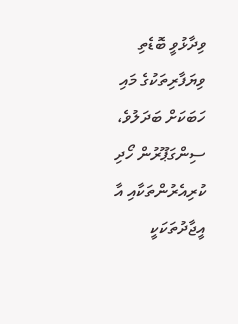ވިދާޅުވީ ބޮޑެތި ވިޔަފާރިތަކުގެ މައި ހަބަކަށް ބަދަލުވެ، ސިންގަޕޫރުން ހޯދި ކުރިއެރުންތަކާއި އާ އީޖާދުތަކަކީ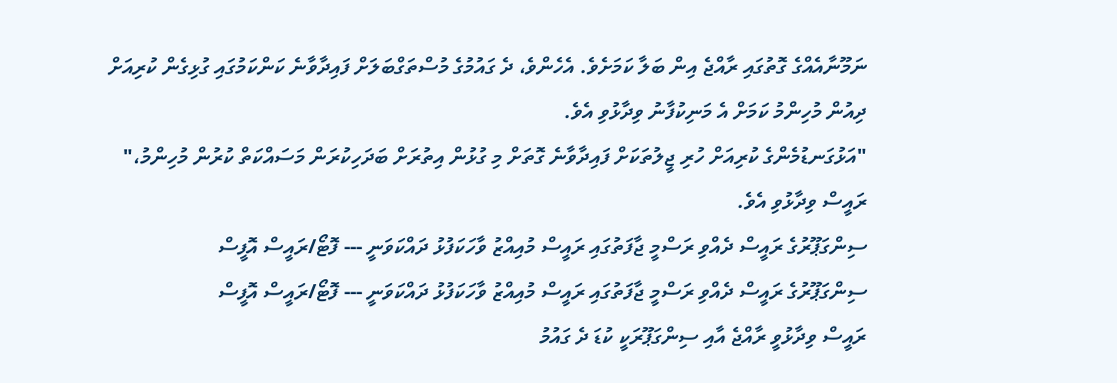ނަމޫނާއެއްގެ ގޮތުގައި ރާއްޖެ އިން ބަލާ ކަމަށެވެ. އެހެންވެ، ދެ ގައުމުގެ މުސްތަގްބަލަށް ފައިދާވާނެ ކަންކަމުގައި ގުޅިގެން ކުރިއަށް ދިއުން މުހިންމު ކަމަށް އެ މަނިކުފާނު ވިދާޅުވި އެވެ.
"އަޅުގަނޑުމެންގެ ކުރިއަށް ހުރި ޖީލުތަކަށް ފައިދާވާނެ ގޮތަށް މި ގުޅުން އިތުރަށް ބަދަހިކުރަން މަސައްކަތް ކުރުން މުހިންމު،" ރައީސް ވިދާޅުވި އެވެ.
ސިންގަޕޫރުގެ ރައީސް ދެއްވި ރަސްމީ ޖާފަތުގައި ރައީސް މުއިއްޒު ވާހަކަފުޅު ދައްކަވަނީ --- ފޮޓޯ/ރައީސް އޮފީސް
ސިންގަޕޫރުގެ ރައީސް ދެއްވި ރަސްމީ ޖާފަތުގައި ރައީސް މުއިއްޒު ވާހަކަފުޅު ދައްކަވަނީ --- ފޮޓޯ/ރައީސް އޮފީސް
ރައީސް ވިދާޅުވީ ރާއްޖެ އާއި ސިންގަޕޫރަކީ ކުޑަ ދެ ގައުމު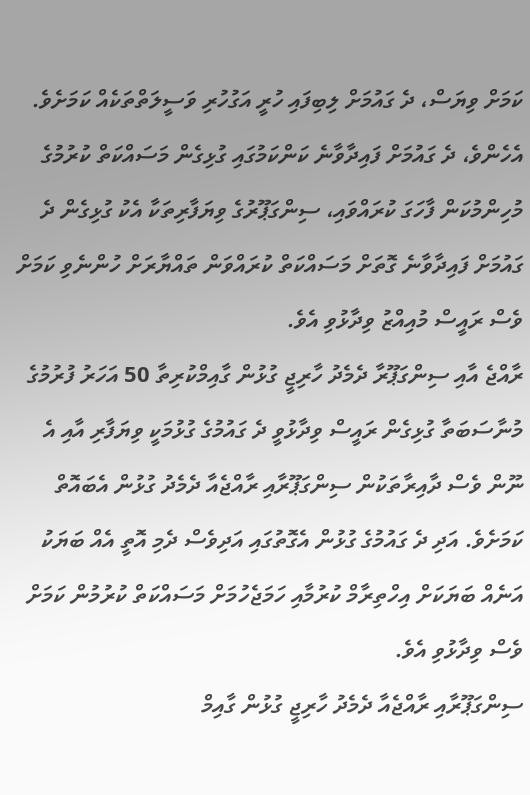ކަމަށް ވިޔަސް، ދެ ގައުމަށް ލިބިފައި ހުރީ އަގުހުރި ވަސީލަތްތަކެއް ކަމަށެވެ. އެހެންވެ، ދެ ގައުމަށް ފައިދާވާނެ ކަންކަމުގައި ގުޅިގެން މަސައްކަތް ކުރުމުގެ މުހިންމުކަން ފާހަގަ ކުރައްވައި، ސިންގަޕޫރުގެ ވިޔަފާރިތަކާ އެކު ގުޅިގެން ދެ ގައުމަށް ފައިދާވާނެ ގޮތަށް މަސައްކަތް ކުރައްވަން ތައްޔާރަށް ހުންނެވި ކަމަށް ވެސް ރައީސް މުއިއްޒު ވިދާޅުވި އެވެ.
ރާއްޖެ އާއި ސިންގަޕޫރާ ދެމެދު ހާރިޖީ ގުޅުން ގާއިމްކުރިތާ 50 އަހަރު ފުރުމުގެ މުނާސަބަތާ ގުޅިގެން ރައީސް ވިދާޅުވީ ދެ ގައުމުގެ ގުޅުމަކީ ވިޔަފާރި އާއި އެ ނޫން ވެސް ދާއިރާތަކުން ސިންގަޕޫރާއި ރާއްޖެއާ ދެމެދު ގުޅުން އެބައޮތް ކަމަށެވެ. އަދި ދެ ގައުމުގެ ގުޅުން އެގޮތުގައި އަދިވެސް ދެމި އޮތީ އެއް ބަޔަކު އަނެއް ބަޔަކަށް އިހްތިރާމް ކުރުމާއި ހަމަޖެހުމަށް މަސައްކަތް ކުރުމުން ކަމަށް ވެސް ވިދާޅުވި އެވެ.
ސިންގަޕޫރާއި ރާއްޖެއާ ދެމެދު ހާރިޖީ ގުޅުން ގާއިމް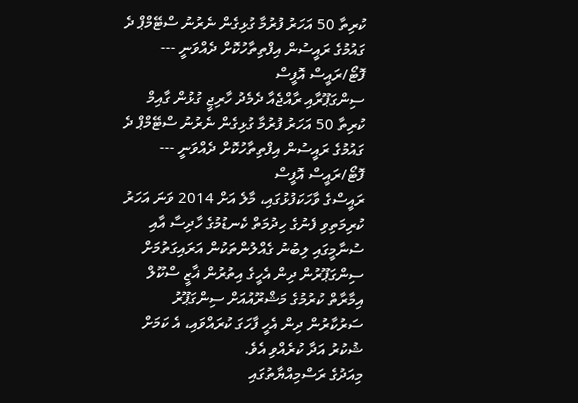ކުރިތާ 50 އަހަރު ފުރުމާ ގުޅިގެން ނެރުނު ސްޓޭމްޕް ދެ ގައުމުގެ ރައީސުން އިފްތިތާހުކޮށް ދެއްވަނީ --- ފޮޓޯ/ރައީސް އޮފީސް
ސިންގަޕޫރާއި ރާއްޖެއާ ދެމެދު ހާރިޖީ ގުޅުން ގާއިމް ކުރިތާ 50 އަހަރު ފުރުމާ ގުޅިގެން ނެރުނު ސްޓޭމްޕް ދެ ގައުމުގެ ރައީސުން އިފްތިތާހުކޮށް ދެއްވަނީ --- ފޮޓޯ/ރައީސް އޮފީސް
ރައީސްގެ ވާހަކަފުޅުގައި، މާލެ އަށް 2014 ވަނަ އަހަރު ކުރިމަތިވި ފެނުގެ ހިދުމަތް ކެނޑުމުގެ ހާދިސާ އާއި ސުނާމީގައި ލިބުނު ގެއްލުންތަކުން އަރައިގަތުމަށް ސިންގަޕޫރުން ދިން އެހީގެ އިތުރުން ޣާޒީ ސްކޫލް އިމާރާތް ކުރުމުގެ މަޝްރޫއުއަށް ސިންގަޕޫރު ސަރުކާރުން ދިން އެހީ ފާހަގަ ކުރައްވައި، އެ ކަމަށް ޝުކުރު އަދާ ކުރެއްވި އެވެ.
މިއަދުގެ ރަސްމިއްޔާތުގައި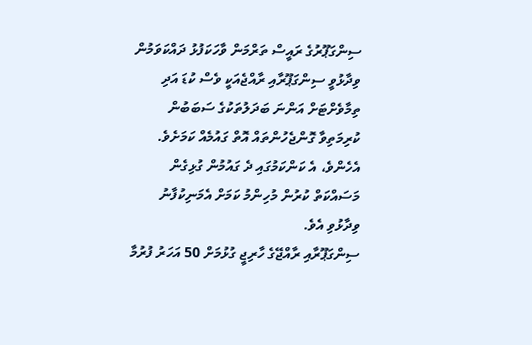ސިންގަޕޫރުގެ ރައީސް ތަރްމަން ވާހަކަފުޅު ދައްކަވަމުން ވިދާޅުވީ ސިންގަޕޫރާއި ރާއްޖެއަކީ ވެސް ކުޑަ އަދި ތިމާވެށްޓަށް އަންނަ ބަދަލުތަކުގެ ސަބަބުން ކުރިމަތިވާ ގޮންޖެހުންތައް އޮތް ގައުމެއް ކަމަށެވެ. އެހެންވެ، އެ ކަންކަމުގައި ދެ ގައުމުން ގުޅިގެން މަސައްކަތް ކުރުން މުހިންމު ކަމަށް އެމަނިކުފާނު ވިދާޅުވި އެވެ.
ސިންގަޕޫރާއި ރާއްޖޭގެ ހާރިޖީ ގުޅުމަށް 50 އަހަރު ފުރުމާ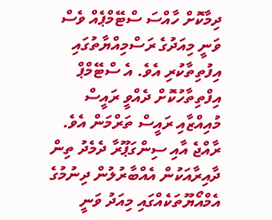ދިމާކޮށް ހާއްސަ ސްޓޭމްޕެއް ވެސް ވަނީ މިއަދުގެ ރަސްމިއްޔާތުގައި އިފުތިތާކުރި އެވެ. އެ ސްޓޭމްޕް އިފްތިތާހުކޮށް ދެއްވީ ރައީސް މުއިއްޒާއި ރައީސް ތަރްމަން އެވެ.
ރާއްޖެ އާއި ސިންގަޕޫރާ ދެމެދު ތިން ދާއިރާއަކުން އެއްބާރުލުން ދިނުމުގެ އެމްއޯޔޫތަކެއްގައި މިއަދު ވަނީ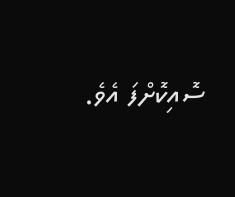ސޮއިކޮށްފަ އެވެ.